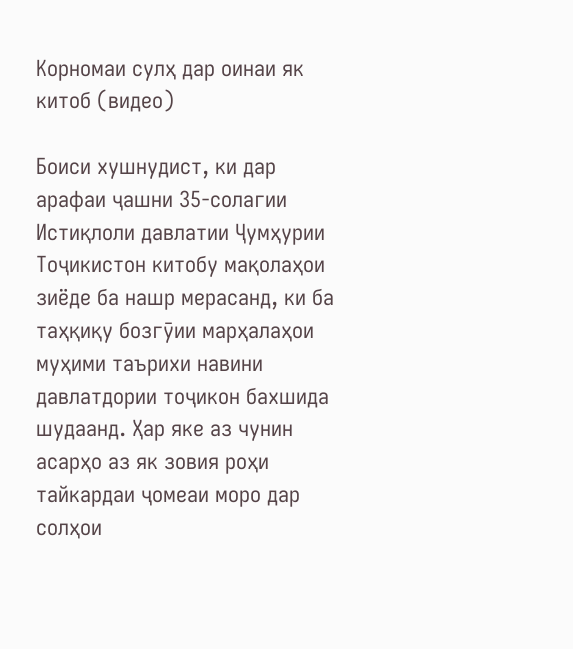Корномаи сулҳ дар оинаи як китоб (видео)

Боиси хушнудист, ки дар арафаи ҷашни 35-солагии Истиқлоли давлатии Ҷумҳурии Тоҷикистон китобу мақолаҳои зиёде ба нашр мерасанд, ки ба таҳқиқу бозгӯии марҳалаҳои муҳими таърихи навини давлатдории тоҷикон бахшида шудаанд. Ҳар яке аз чунин асарҳо аз як зовия роҳи тайкардаи ҷомеаи моро дар солҳои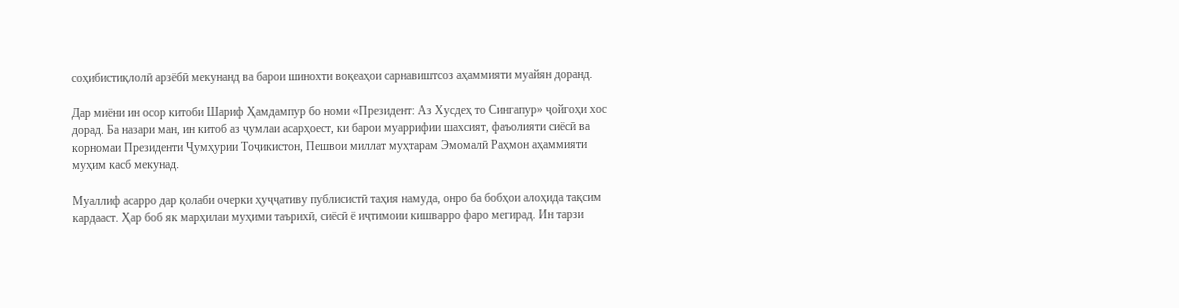соҳибистиқлолӣ арзёбӣ мекунанд ва барои шинохти воқеаҳои сарнавиштсоз аҳаммияти муайян доранд.

Дар миёни ин осор китоби Шариф Ҳамдампур бо номи «Президент: Аз Хусдеҳ то Сингапур» ҷойгоҳи хос дорад. Ба назари ман, ин китоб аз ҷумлаи асарҳоест, ки барои муаррифии шахсият, фаъолияти сиёсӣ ва корномаи Президенти Ҷумҳурии Тоҷикистон, Пешвои миллат муҳтарам Эмомалӣ Раҳмон аҳаммияти муҳим касб мекунад.

Муаллиф асарро дар қолаби очерки ҳуҷҷативу публисистӣ таҳия намуда, онро ба бобҳои алоҳида тақсим кардааст. Ҳар боб як марҳилаи муҳими таърихӣ, сиёсӣ ё иҷтимоии кишварро фаро мегирад. Ин тарзи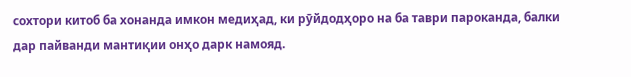сохтори китоб ба хонанда имкон медиҳад, ки рӯйдодҳоро на ба таври пароканда, балки дар пайванди мантиқии онҳо дарк намояд.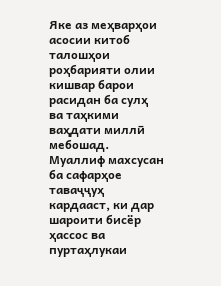Яке аз меҳварҳои асосии китоб талошҳои роҳбарияти олии кишвар барои расидан ба сулҳ ва таҳкими ваҳдати миллӣ мебошад. Муаллиф махсусан ба сафарҳое таваҷҷуҳ кардааст, ки дар шароити бисёр ҳассос ва пуртаҳлукаи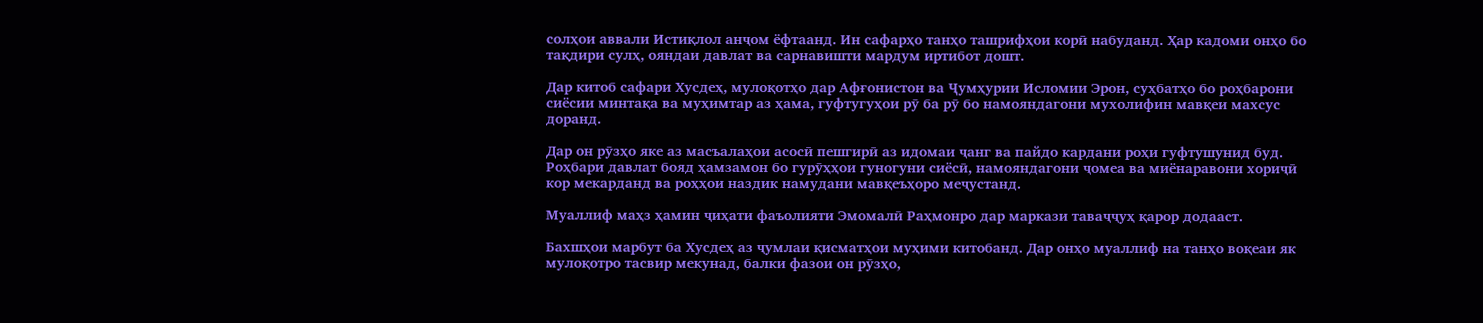солҳои аввали Истиқлол анҷом ёфтаанд. Ин сафарҳо танҳо ташрифҳои корӣ набуданд. Ҳар кадоми онҳо бо тақдири сулҳ, ояндаи давлат ва сарнавишти мардум иртибот дошт.

Дар китоб сафари Хусдеҳ, мулоқотҳо дар Афғонистон ва Ҷумҳурии Исломии Эрон, суҳбатҳо бо роҳбарони сиёсии минтақа ва муҳимтар аз ҳама, гуфтугуҳои рӯ ба рӯ бо намояндагони мухолифин мавқеи махсус доранд.

Дар он рӯзҳо яке аз масъалаҳои асосӣ пешгирӣ аз идомаи ҷанг ва пайдо кардани роҳи гуфтушунид буд. Роҳбари давлат бояд ҳамзамон бо гурӯҳҳои гуногуни сиёсӣ, намояндагони ҷомеа ва миёнаравони хориҷӣ кор мекарданд ва роҳҳои наздик намудани мавқеъҳоро меҷустанд.

Муаллиф маҳз ҳамин ҷиҳати фаъолияти Эмомалӣ Раҳмонро дар маркази таваҷҷуҳ қарор додааст.

Бахшҳои марбут ба Хусдеҳ аз ҷумлаи қисматҳои муҳими китобанд. Дар онҳо муаллиф на танҳо воқеаи як мулоқотро тасвир мекунад, балки фазои он рӯзҳо,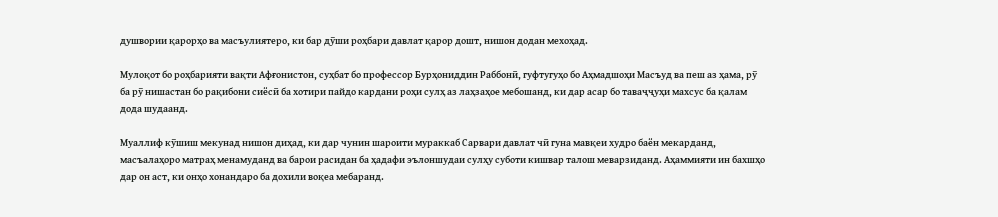душвории қарорҳо ва масъулиятеро, ки бар дӯши роҳбари давлат қарор дошт, нишон додан мехоҳад.

Мулоқот бо роҳбарияти вақти Афғонистон, суҳбат бо профессор Бурҳониддин Раббонӣ, гуфтугуҳо бо Аҳмадшоҳи Масъуд ва пеш аз ҳама, рӯ ба рӯ нишастан бо рақибони сиёсӣ ба хотири пайдо кардани роҳи сулҳ аз лаҳзаҳое мебошанд, ки дар асар бо таваҷҷуҳи махсус ба қалам дода шудаанд.

Муаллиф кӯшиш мекунад нишон диҳад, ки дар чунин шароити мураккаб Сарвари давлат чӣ гуна мавқеи худро баён мекарданд, масъалаҳоро матраҳ менамуданд ва барои расидан ба ҳадафи эълоншудаи сулҳу суботи кишвар талош меварзиданд. Аҳаммияти ин бахшҳо дар он аст, ки онҳо хонандаро ба дохили воқеа мебаранд.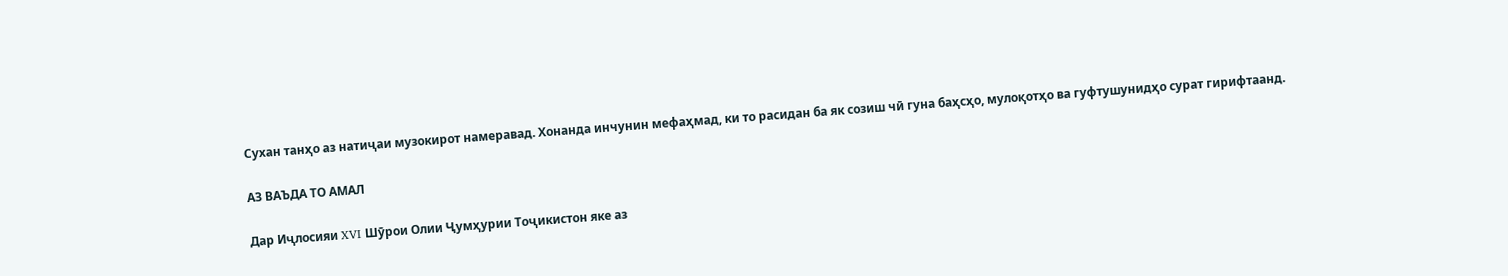Сухан танҳо аз натиҷаи музокирот намеравад. Хонанда инчунин мефаҳмад, ки то расидан ба як созиш чӣ гуна баҳсҳо, мулоқотҳо ва гуфтушунидҳо сурат гирифтаанд.

АЗ ВАЪДА ТО АМАЛ

Дар Иҷлосияи XVI Шӯрои Олии Ҷумҳурии Тоҷикистон яке аз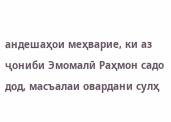андешаҳои меҳварие, ки аз ҷониби Эмомалӣ Раҳмон садо дод, масъалаи овардани сулҳ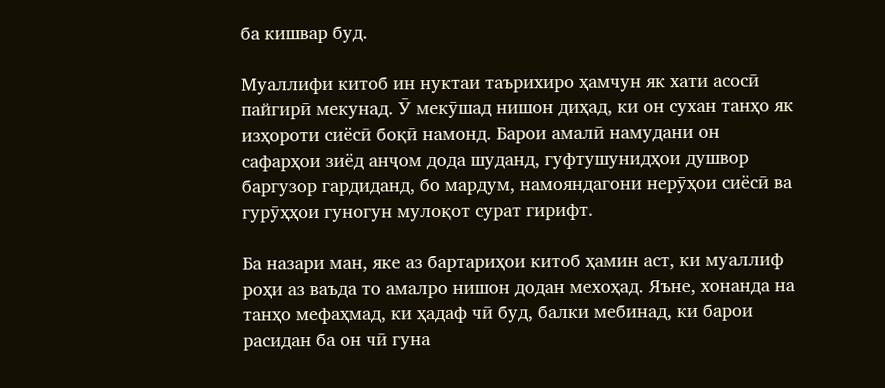ба кишвар буд.

Муаллифи китоб ин нуктаи таърихиро ҳамчун як хати асосӣ пайгирӣ мекунад. Ӯ мекӯшад нишон диҳад, ки он сухан танҳо як изҳороти сиёсӣ боқӣ намонд. Барои амалӣ намудани он сафарҳои зиёд анҷом дода шуданд, гуфтушунидҳои душвор баргузор гардиданд, бо мардум, намояндагони нерӯҳои сиёсӣ ва гурӯҳҳои гуногун мулоқот сурат гирифт.

Ба назари ман, яке аз бартариҳои китоб ҳамин аст, ки муаллиф роҳи аз ваъда то амалро нишон додан мехоҳад. Яъне, хонанда на танҳо мефаҳмад, ки ҳадаф чӣ буд, балки мебинад, ки барои расидан ба он чӣ гуна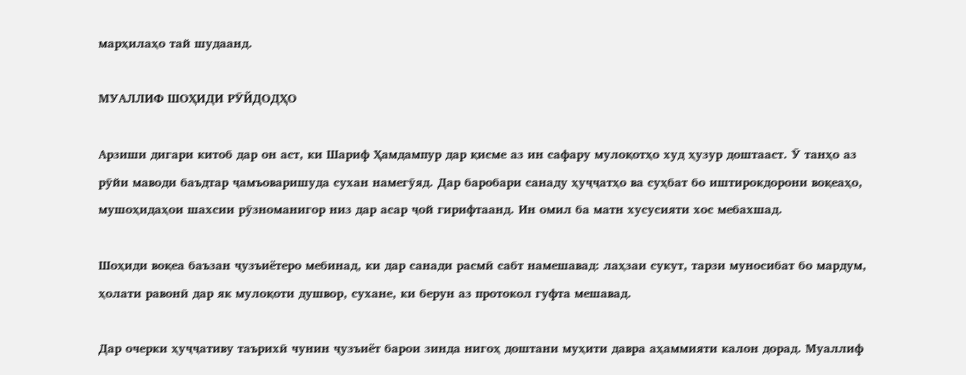марҳилаҳо тай шудаанд.

МУАЛЛИФ ШОҲИДИ РӮЙДОДҲО

Арзиши дигари китоб дар он аст, ки Шариф Ҳамдампур дар қисме аз ин сафару мулоқотҳо худ ҳузур доштааст. Ӯ танҳо аз рӯйи маводи баъдтар ҷамъоваришуда сухан намегӯяд. Дар баробари санаду ҳуҷҷатҳо ва суҳбат бо иштирокдорони воқеаҳо, мушоҳидаҳои шахсии рӯзноманигор низ дар асар ҷой гирифтаанд. Ин омил ба матн хусусияти хос мебахшад.

Шоҳиди воқеа баъзан ҷузъиётеро мебинад, ки дар санади расмӣ сабт намешавад: лаҳзаи сукут, тарзи муносибат бо мардум, ҳолати равонӣ дар як мулоқоти душвор, сухане, ки берун аз протокол гуфта мешавад.

Дар очерки ҳуҷҷативу таърихӣ чунин ҷузъиёт барои зинда нигоҳ доштани муҳити давра аҳаммияти калон дорад. Муаллиф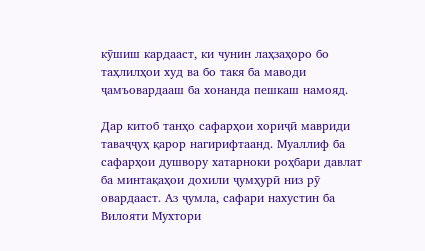кӯшиш кардааст, ки чунин лаҳзаҳоро бо таҳлилҳои худ ва бо такя ба маводи ҷамъовардааш ба хонанда пешкаш намояд.

Дар китоб танҳо сафарҳои хориҷӣ мавриди таваҷҷуҳ қарор нагирифтаанд. Муаллиф ба сафарҳои душвору хатарноки роҳбари давлат ба минтақаҳои дохили ҷумҳурӣ низ рӯ овардааст. Аз ҷумла, сафари нахустин ба Вилояти Мухтори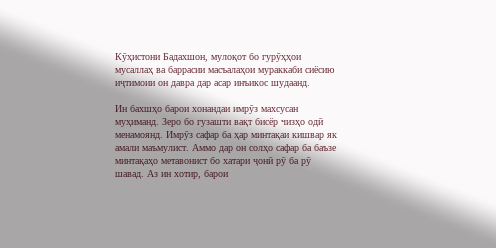Кӯҳистони Бадахшон, мулоқот бо гурӯҳҳои мусаллаҳ ва баррасии масъалаҳои мураккаби сиёсию иҷтимоии он давра дар асар инъикос шудаанд.

Ин бахшҳо барои хонандаи имрӯз махсусан муҳиманд. Зеро бо гузашти вақт бисёр чизҳо одӣ менамоянд. Имрӯз сафар ба ҳар минтақаи кишвар як амали маъмулист. Аммо дар он солҳо сафар ба баъзе минтақаҳо метавонист бо хатари ҷонӣ рӯ ба рӯ шавад. Аз ин хотир, барои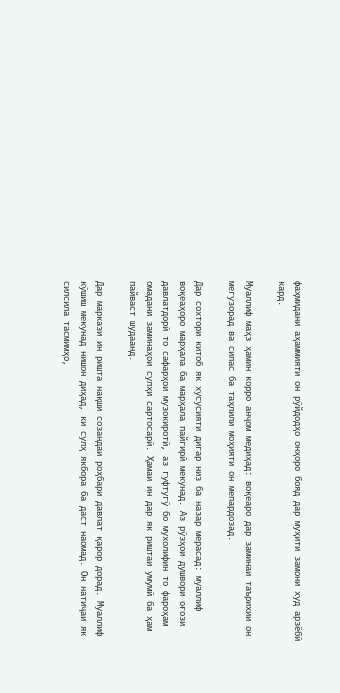фаҳмидани аҳаммияти он рӯйдодҳо онҳоро бояд дар муҳити замони худ арзёбӣ кард.

Муаллиф маҳз ҳамин корро анҷом медиҳад: воқеаро дар заминаи таърихии он мегузорад ва сипас ба таҳлили моҳияти он мепардозад.

Дар сохтори китоб як хусусияти дигар низ ба назар мерасад: муаллиф воқеаҳоро марҳала ба марҳала пайгирӣ мекунад. Аз рӯзҳои душвори оғози давлатдорӣ то сафарҳои музокиротӣ, аз гуфтугӯ бо мухолифин то фароҳам омадани заминаҳои сулҳи сартосарӣ. Ҳамаи ин дар як риштаи умумӣ ба ҳам пайваст шудаанд.

Дар маркази ин ришта нақши созандаи роҳбари давлат қарор дорад. Муаллиф кӯшиш мекунад нишон диҳад, ки сулҳ якбора ба даст наомад. Он натиҷаи як силсила тасмимҳо,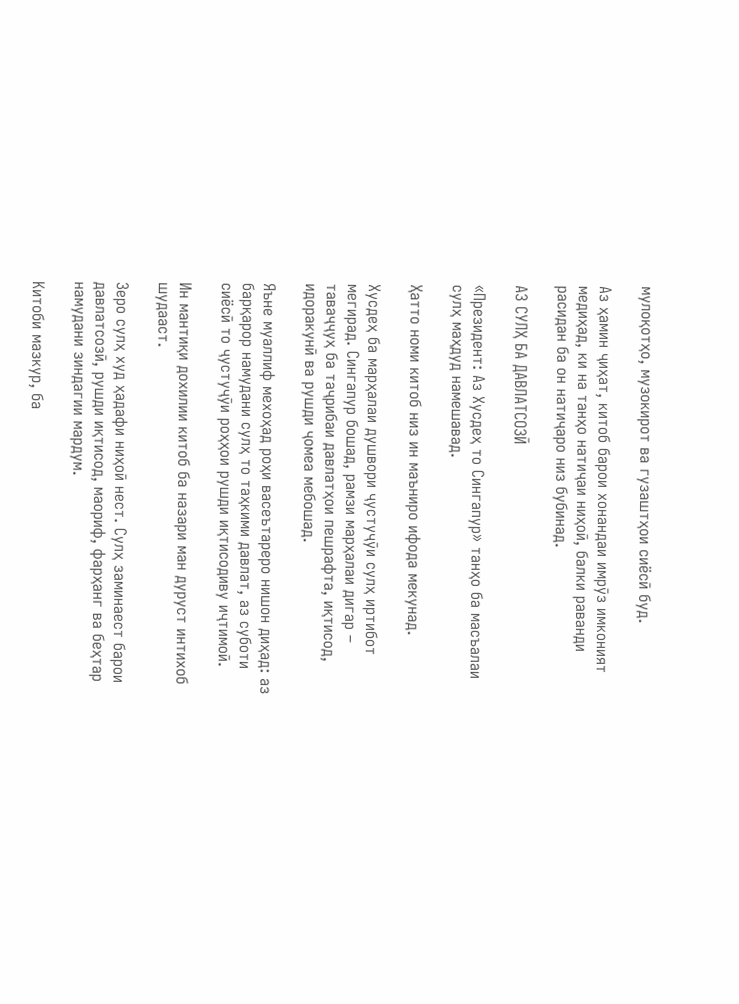мулоқотҳо, музокирот ва гузаштҳои сиёсӣ буд.

Аз ҳамин ҷиҳат, китоб барои хонандаи имрӯз имконият медиҳад, ки на танҳо натиҷаи ниҳоӣ, балки раванди расидан ба он натиҷаро низ бубинад.

АЗ СУЛҲ БА ДАВЛАТСОЗӢ

«Президент: Аз Хусдеҳ то Сингапур» танҳо ба масъалаи сулҳ маҳдуд намешавад.

Ҳатто номи китоб низ ин маъниро ифода мекунад.

Хусдеҳ ба марҳалаи душвори ҷустуҷӯи сулҳ иртибот мегирад. Сингапур бошад, рамзи марҳалаи дигар – таваҷҷуҳ ба таҷрибаи давлатҳои пешрафта, иқтисод, идоракунӣ ва рушди ҷомеа мебошад.

Яъне муаллиф мехоҳад роҳи васеътареро нишон диҳад: аз барқарор намудани сулҳ то таҳкими давлат, аз суботи сиёсӣ то ҷустуҷӯи роҳҳои рушди иқтисодиву иҷтимоӣ.

Ин мантиқи дохилии китоб ба назари ман дуруст интихоб шудааст.

Зеро сулҳ худ ҳадафи ниҳоӣ нест. Сулҳ заминаест барои давлатсозӣ, рушди иқтисод, маориф, фарҳанг ва беҳтар намудани зиндагии мардум.

Китоби мазкур, ба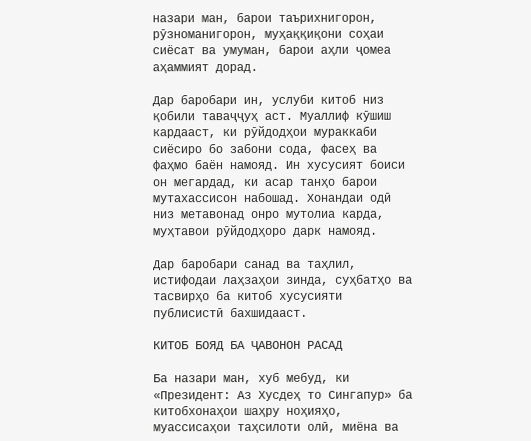назари ман, барои таърихнигорон, рӯзноманигорон, муҳаққиқони соҳаи сиёсат ва умуман, барои аҳли ҷомеа аҳаммият дорад.

Дар баробари ин, услуби китоб низ қобили таваҷҷуҳ аст. Муаллиф кӯшиш кардааст, ки рӯйдодҳои мураккаби сиёсиро бо забони сода, фасеҳ ва фаҳмо баён намояд. Ин хусусият боиси он мегардад, ки асар танҳо барои мутахассисон набошад. Хонандаи одӣ низ метавонад онро мутолиа карда, муҳтавои рӯйдодҳоро дарк намояд.

Дар баробари санад ва таҳлил, истифодаи лаҳзаҳои зинда, суҳбатҳо ва тасвирҳо ба китоб хусусияти публисистӣ бахшидааст.

КИТОБ БОЯД БА ҶАВОНОН РАСАД

Ба назари ман, хуб мебуд, ки «Президент: Аз Хусдеҳ то Сингапур» ба китобхонаҳои шаҳру ноҳияҳо, муассисаҳои таҳсилоти олӣ, миёна ва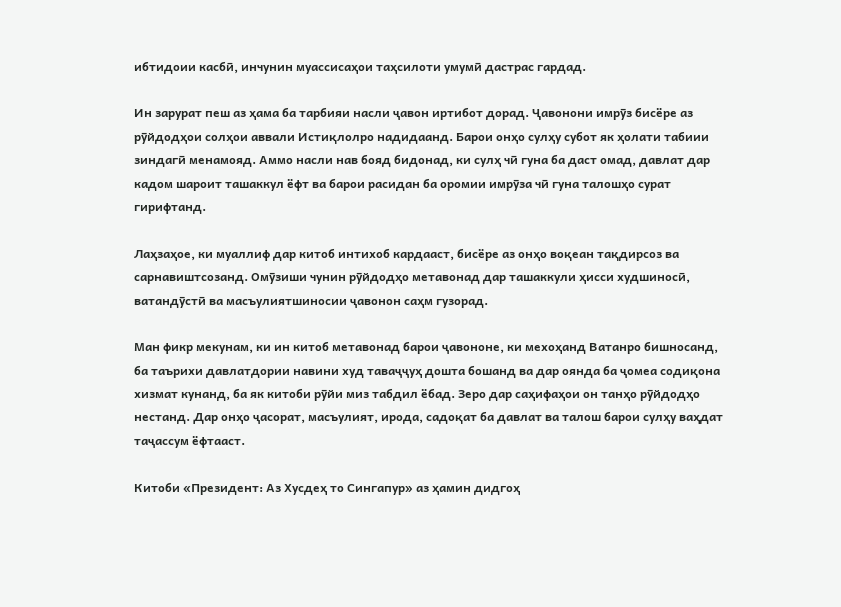ибтидоии касбӣ, инчунин муассисаҳои таҳсилоти умумӣ дастрас гардад.

Ин зарурат пеш аз ҳама ба тарбияи насли ҷавон иртибот дорад. Ҷавонони имрӯз бисёре аз рӯйдодҳои солҳои аввали Истиқлолро надидаанд. Барои онҳо сулҳу субот як ҳолати табиии зиндагӣ менамояд. Аммо насли нав бояд бидонад, ки сулҳ чӣ гуна ба даст омад, давлат дар кадом шароит ташаккул ёфт ва барои расидан ба оромии имрӯза чӣ гуна талошҳо сурат гирифтанд.

Лаҳзаҳое, ки муаллиф дар китоб интихоб кардааст, бисёре аз онҳо воқеан тақдирсоз ва сарнавиштсозанд. Омӯзиши чунин рӯйдодҳо метавонад дар ташаккули ҳисси худшиносӣ, ватандӯстӣ ва масъулиятшиносии ҷавонон саҳм гузорад.

Ман фикр мекунам, ки ин китоб метавонад барои ҷавононе, ки мехоҳанд Ватанро бишносанд, ба таърихи давлатдории навини худ таваҷҷуҳ дошта бошанд ва дар оянда ба ҷомеа содиқона хизмат кунанд, ба як китоби рӯйи миз табдил ёбад. Зеро дар саҳифаҳои он танҳо рӯйдодҳо нестанд. Дар онҳо ҷасорат, масъулият, ирода, садоқат ба давлат ва талош барои сулҳу ваҳдат таҷассум ёфтааст.

Китоби «Президент: Аз Хусдеҳ то Сингапур» аз ҳамин дидгоҳ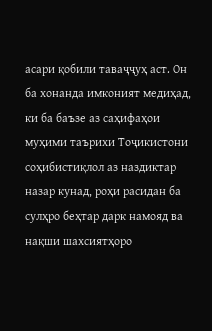асари қобили таваҷҷуҳ аст. Он ба хонанда имконият медиҳад, ки ба баъзе аз саҳифаҳои муҳими таърихи Тоҷикистони соҳибистиқлол аз наздиктар назар кунад, роҳи расидан ба сулҳро беҳтар дарк намояд ва нақши шахсиятҳоро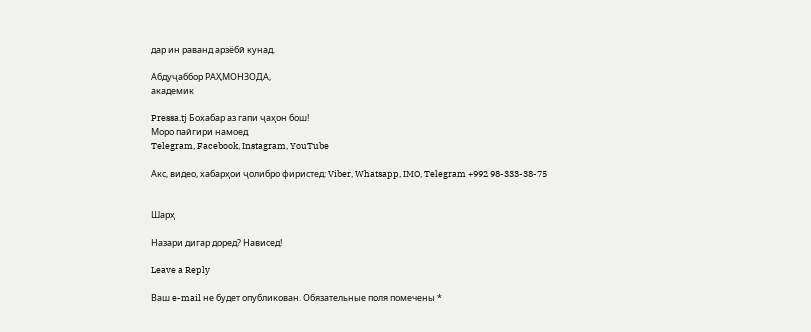дар ин раванд арзёбӣ кунад.

Абдуҷаббор РАҲМОНЗОДА,
академик

Pressa.tj Бохабар аз гапи ҷаҳон бош!
Моро пайгири намоед
Telegram, Facebook, Instagram, YouTube

Акс, видео, хабарҳои ҷолибро фиристед: Viber, Whatsapp, IMO, Telegram +992 98-333-38-75


Шарҳ

Назари дигар доред? Нависед!

Leave a Reply

Ваш e-mail не будет опубликован. Обязательные поля помечены *